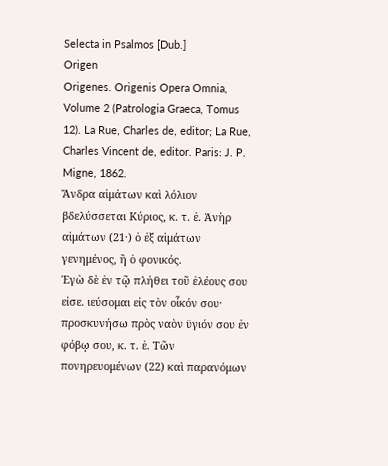Selecta in Psalmos [Dub.]
Origen
Origenes. Origenis Opera Omnia, Volume 2 (Patrologia Graeca, Tomus 12). La Rue, Charles de, editor; La Rue, Charles Vincent de, editor. Paris: J. P. Migne, 1862.
Ἄνδρα αἱμάτων καὶ λόλιον βδελύσσεται Κύριος, κ. τ. ἐ. Ἀνὴρ αἱμάτων (21·) ὁ ἐξ αἱμάτων γενημένος, ἢ ὁ φονικός.
Ἐγὼ δὲ ἐν τῷ πλήθει τοῦ ἐλέους σου εἰσε. ιεύσομαι εἰς τὸν οἶκόν σου· προσκυνήσω πρὸς ναὸν ϋγιόν σου ἐν φόβῳ σου, κ. τ. ἑ. Τῶν πονηρευομένων (22) καὶ παρανόμων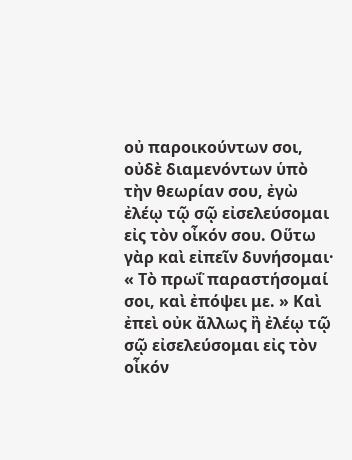οὐ παροικούντων σοι, οὐδὲ διαμενόντων ὑπὸ τὴν θεωρίαν σου, ἐγὼ ἐλέῳ τῷ σῷ εἰσελεύσομαι εἰς τὸν οἶκόν σου. Οὕτω γὰρ καὶ εἰπεῖν δυνήσομαι· « Τὸ πρωΐ παραστήσομαί σοι, καὶ ἐπόψει με. » Καὶ ἐπεὶ οὐκ ἄλλως ἢ ἐλέῳ τῷ σῷ εἰσελεύσομαι εἰς τὸν οἶκόν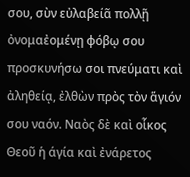σου, σὺν εὐλαβείᾶ πολλῇ ὀνομαἐομένῃ φόβῳ σου προσκυνήσω σοι πνεύματι καὶ ἀληθείᾳ, ἐλθὼν πρὸς τὸν ἅγιόν σου ναόν. Ναὸς δὲ καὶ οἷκος Θεοῦ ἡ άγία καὶ ἐνάρετος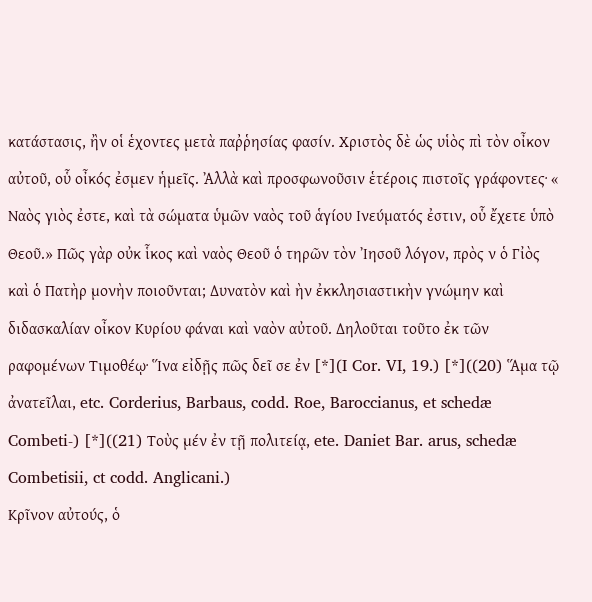κατάστασις, ἢν οἱ ἑχοντες μετὰ παῤῥησίας φασίν. Χριστὸς δὲ ὡς υἱὸς πὶ τὸν οἶκον αὐτοῦ, οὗ οἶκός ἐσμεν ἡμεῖς. Ἀλλὰ καὶ προσφωνοῦσιν ἑτέροις πιστοῖς γράφοντες· « Ναὸς γιὸς ἐστε, καὶ τὰ σώματα ὑμῶν ναὸς τοῦ ἁγίου Ινεύματός ἐστιν, οὗ ἔχετε ὑπὸ Θεοῦ.» Πῶς γὰρ οὐκ ἷκος καὶ ναὸς Θεοῦ ὁ τηρῶν τὸν Ἰησοῦ λόγον, πρὸς ν ὁ Γἰὸς καὶ ὁ Πατὴρ μονὴν ποιοῦνται; Δυνατὸν καὶ ὴν ἐκκλησιαστικὴν γνώμην καὶ διδασκαλίαν οἶκον Κυρίου φάναι καὶ ναὸν αὐτοῦ. Δηλοῦται τοῦτο ἐκ τῶν ραφομένων Τιμοθέῳ· Ἵνα εἰδῇς πῶς δεῖ σε ἐν [*](I Cor. VI, 19.) [*]((20) Ἅμα τῷ ἀνατεῖλαι, etc. Corderius, Barbaus, codd. Roe, Baroccianus, et schedæ Combeti-) [*]((21) Τοὺς μέν ἐν τῇ πολιτείᾳ, ete. Daniet Bar. arus, schedæ Combetisii, ct codd. Anglicani.)
Κρῖνον αὐτούς, ὁ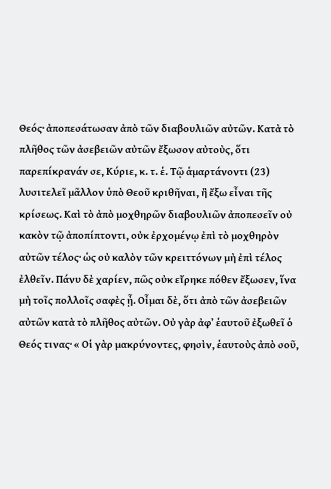Θεός· ἀποπεσάτωσαν ἀπὸ τῶν διαβουλιῶν αὐτῶν. Κατὰ τὸ πλῆθος τῶν ἀσεβειῶν αὐτῶν ἔξωσον αὐτοὺς, ὅτι παρεπίκρανάν σε, Κύριε, κ. τ. ἑ. Τῷ ἁμαρτάνοντι (23) λυσιτελεῖ μᾶλλον ὑπὸ Θεοῦ κριθῆναι, ἢ ἔξω εἶναι τῆς κρίσεως. Καὶ τὸ ἀπὸ μοχθηρῶν διαβουλιῶν ἀποπεσεῖν οὐ κακὸν τῷ ἀποπίπτοντι, οὐκ ἐρχομένῳ ἐπὶ τὸ μοχθηρὸν αὐτῶν τέλος· ὡς οὐ καλὸν τῶν κρειττόνων μὴ ἐπὶ τέλος ἐλθεῖν. Πάνυ δὲ χαρίεν, πῶς οὐκ εἴρηκε πόθεν ἔξωσεν, ἵνα μὴ τοῖς πολλοῖς σαφὲς ᾖ. Οἶμαι δὲ, ὅτι ἀπὸ τῶν ἀσεβειῶν αὐτῶν κατὰ τὸ πλῆθος αὐτῶν. Οὐ γὰρ ἀφʼ ἑαυτοῦ ἐξωθεῖ ὁ Θεός τινας· « Οἱ γὰρ μακρύνοντες, φησὶν, ἑαυτοὺς ἀπὸ σοῦ,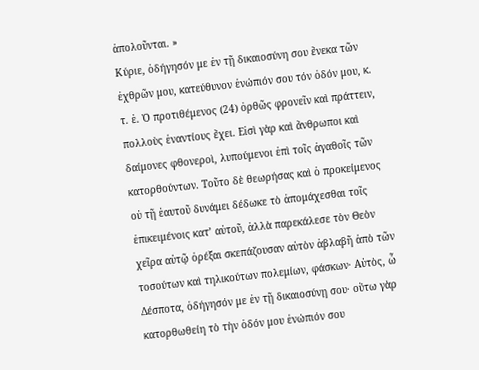ἀπολοῦνται. »
Κύριε, ὁδήγησόν με ἐν τῇ δικαιοσύνη σου ἔνεκα τῶν ἐχθρῶν μου, κατεύθυνον ἐνώπιόν σου τόν ὀδόν μου, κ. τ. ἑ. Ὁ προτιθέμενος (24) ὀρθῶς φρονεῖν καὶ πράττειν, πολλοὺς ἐναντίους ἔχει. Εἰσὶ γὰρ καὶ ἄνθρωποι καὶ δαίμονες φθονεροὶ, λυπούμενοι ἐπὶ τοῖς ἀγαθοῖς τῶν κατορθούντων. Τοῦτο δὲ θεωρήσας καὶ ὁ προκείμενος οὐ τῇ ἑαυτοῦ δυνάμει δέδωκε τὸ ἀπομάχεσθαι τοῖς ἐπικειμένοις κατʼ αὐτοῦ, ἀλλὰ παρεκάλεσε τὸν Θεὸν χεῖρα αὐτῷ ὀρέξαι σκεπάζουσαν αὐτὸν ἀβλαβῆ ἀπὸ τῶν τοσούτων καὶ τηλικούτων πολεμίων, φάσκων· Αὐτὸς, ὦ Δέσποτα, ὁδήγησόν με ἐν τῇ δικαιοσύνῃ σου· οὕτω γὰρ κατορθωθείη τὸ τὴν ὁδόν μου ἐνώπιόν σου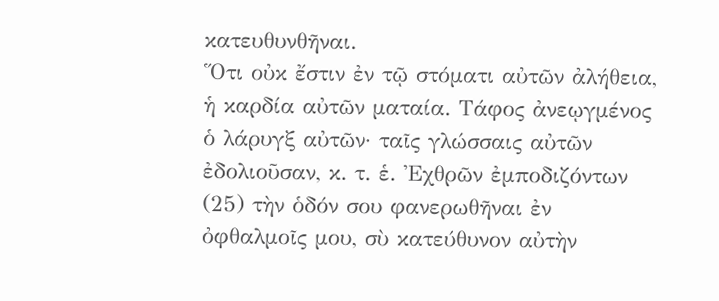κατευθυνθῆναι.
Ὅτι οὐκ ἔστιν ἐν τῷ στόματι αὐτῶν ἀλήθεια, ἡ καρδία αὐτῶν ματαία. Τάφος ἀνεῳγμένος ὁ λάρυγξ αὐτῶν· ταῖς γλώσσαις αὐτῶν ἐδολιοῦσαν, κ. τ. ἑ. Ἐχθρῶν ἐμποδιζόντων (25) τὴν ὁδόν σου φανερωθῆναι ἐν ὀφθαλμοῖς μου, σὺ κατεύθυνον αὐτὴν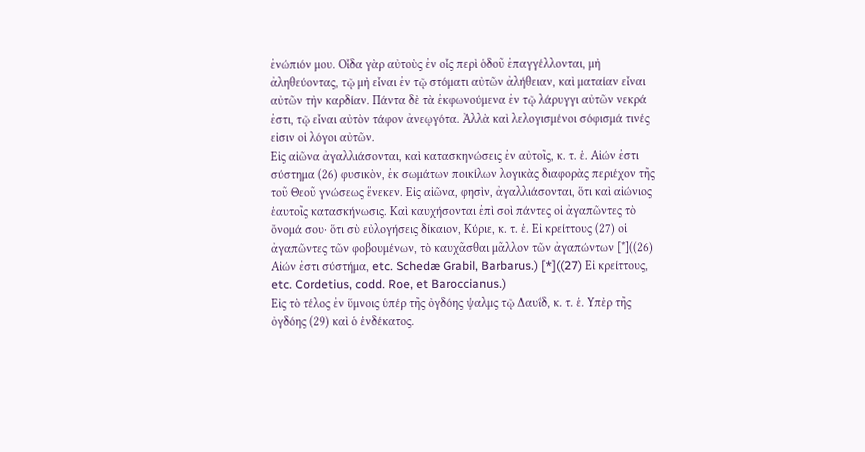ἐνώπιόν μου. Οἶδα γὰρ αὐτοὺς ἐν οἷς περὶ ὁδοῦ ἐπαγγέλλονται, μὴ ἀληθεύοντας, τῷ μὴ εἶναι ἐν τῷ στόματι αὐτῶν ἀλήθειαν, καὶ ματαίαν εἶναι αὐτῶν τὴν καρδίαν. Πάντα δὲ τὰ ἐκφωνούμενα ἐν τῷ λάρυγγι αὐτῶν νεκρά ἐστι, τῷ εἶναι αὐτὸν τάφον ἀνεῳγότα. Ἀλλὰ καὶ λελογισμένοι σόφισμά τινές εἰσιν οἱ λόγοι αὐτῶν.
Εἰς αἰῶνα ἀγαλλιάσονται, καὶ κατασκηνώσεις ἐν αὐτοῖς, κ. τ. ἑ. Αἰών ἐστι σύστημα (26) φυσικὸν, ἐκ σωμάτων ποικίλων λογικὰς διαφορὰς περιέχον τῆς τοῦ Θεοῦ γνώσεως ἕνεκεν. Εἰς αἰῶνα, φησὶν, ἀγαλλιάσονται, ὅτι καὶ αἰώνιος ἑαυτοῖς κατασκήνωσις. Καὶ καυχήσονται ἐπὶ σοὶ πάντες οἱ ἀγαπῶντες τὸ ὄνομά σου· ὅτι σὺ εὐλογήσεις δίκαιον, Κύριε, κ. τ. ἑ. Εἰ κρείττους (27) οἱ ἀγαπῶντες τῶν φοβουμένων, τὸ καυχᾶσθαι μᾶλλον τῶν ἀγαπώντων [*]((26) Αἰών ἐστι σύστήμα, etc. Schedæ Grabil, Barbarus.) [*]((27) Εἰ κρείττους, etc. Cordetius, codd. Roe, et Baroccianus.)
Εἰς τὸ τέλος ἐν ὕμνοις ὑπέρ τῆς ὀγδόης ψαλμς τῷ Δαυΐδ, κ. τ. ἑ. Υπὲρ τῆς ὀγδόης (29) καὶ ὁ ἑνδέκατος.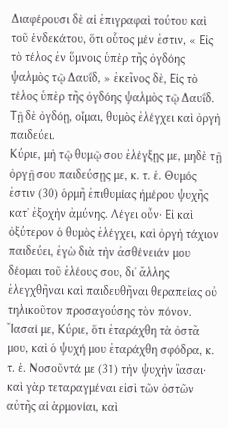Διαφέρουσι δὲ αἱ ἐπιγραφαὶ τούτου καὶ τοῦ ἑνδεκάτου, ὅτι οὗτος μέν ἐστιν, « Εἰς τὸ τέλος ἐν ὕμνοις ὑπὲρ τῆς ὀγδόης ψαλμὸς τῷ Δαυΐδ, » ἐκεῖνος δὲ, Εἰς τὸ τέλος ὑπὲρ τῆς ὀγδόης ψαλμὸς τῷ Δαυΐδ. Τῇ δὲ ὀγδόῃ, οἶμαι, θυμὸς ἐλέγχει καὶ ὀργὴ παιδεύει.
Κύριε, μὴ τῷ θυμῷ σου ἐλέγξῃς με, μηδὲ τῇ ὀργῇ σου παιδεύσῃς με, κ. τ. ἑ. Θυμός ἐστιν (30) ὁρμῆ ἐπιθυμίας ἡμέρου ψυχῆς κατʼ ἐξοχὴν ἀμύνης. Λέγει οὖν· Εἰ καὶ ὀξύτερον ὁ θυμὸς ἐλέγχει, καὶ ὀργὴ τάχιον παιδεύει, ἐγὼ διὰ τὴν ἀσθένειάν μου δέομαι τοῦ ἐλέους σου, διʼ ἄλλης ἐλεγχθῆναι καὶ παιδευθῆναι θεραπείας οὐ τηλικοῦτον προσαγούσης τὸν πόνον.
Ἴασαί με, Κύριε, ὅτι ἐταράχθη τὰ ὀστᾶ μου, καὶ ὁ ψυχή μου ἐταράχθη σφόδρα, κ. τ. ἑ. Νοσοῦντά με (31) τὴν ψυχὴν ἴασαι· καὶ γὰρ τεταραγμέναι εἰσὶ τῶν ὀστῶν αὐτῆς αἱ ἁρμονίαι, καὶ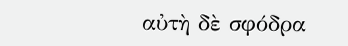αὐτὴ δὲ σφόδρα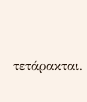τετάρακται.